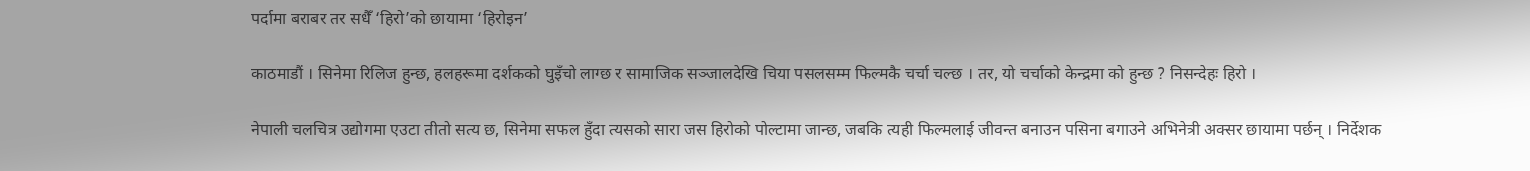पर्दामा बराबर तर सधैँ ‘हिरो’को छायामा ‘हिरोइन’

काठमाडौं । सिनेमा रिलिज हुन्छ, हलहरूमा दर्शकको घुइँचो लाग्छ र सामाजिक सञ्जालदेखि चिया पसलसम्म फिल्मकै चर्चा चल्छ । तर, यो चर्चाको केन्द्रमा को हुन्छ ? निसन्देहः हिरो ।

नेपाली चलचित्र उद्योगमा एउटा तीतो सत्य छ, सिनेमा सफल हुँदा त्यसको सारा जस हिरोको पोल्टामा जान्छ, जबकि त्यही फिल्मलाई जीवन्त बनाउन पसिना बगाउने अभिनेत्री अक्सर छायामा पर्छन् । निर्देशक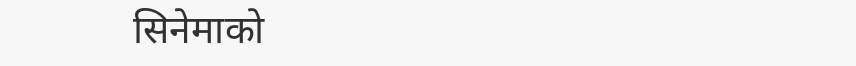सिनेमाको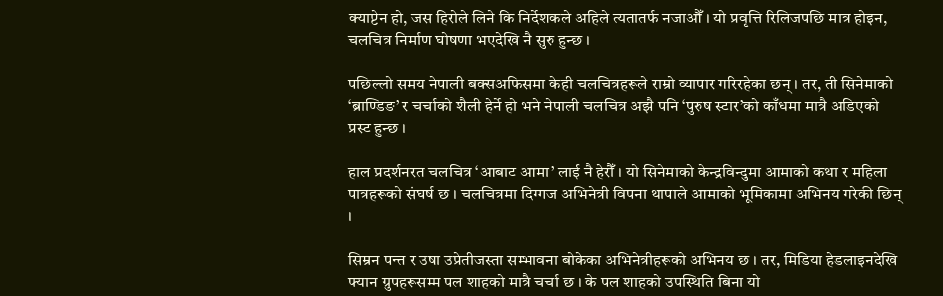क्याप्टेन हो, जस हिरोले लिने कि निर्देशकले अहिले त्यतातर्फ नजाऔँ । यो प्रवृत्ति रिलिजपछि मात्र होइन, चलचित्र निर्माण घोषणा भएदेखि नै सुरु हुन्छ ।

पछिल्लो समय नेपाली बक्सअफिसमा केही चलचित्रहरूले राम्रो व्यापार गरिरहेका छन् । तर, ती सिनेमाको ‘ब्राण्डिङ’ र चर्चाको शैली हेर्ने हो भने नेपाली चलचित्र अझै पनि ‘पुरुष स्टार’को काँधमा मात्रै अडिएको प्रस्ट हुन्छ ।

हाल प्रदर्शनरत चलचित्र ‘आबाट आमा’ लाई नै हेरौँ । यो सिनेमाको केन्द्रविन्दुमा आमाको कथा र महिला पात्रहरूको संघर्ष छ । चलचित्रमा दिग्गज अभिनेत्री विपना थापाले आमाको भूमिकामा अभिनय गरेकी छिन् ।

सिम्रन पन्त र उषा उप्रेतीजस्ता सम्भावना बोकेका अभिनेत्रीहरूको अभिनय छ । तर, मिडिया हेडलाइनदेखि फ्यान ग्रुपहरूसम्म पल शाहको मात्रै चर्चा छ । के पल शाहको उपस्थिति बिना यो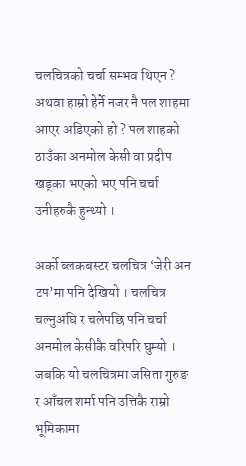चलचित्रको चर्चा सम्भव थिएन ? अथवा हाम्रो हेर्ने नजर नै पल शाहमा आएर अडिएको हो ? पल शाहको ठाउँका अनमोल केसी वा प्रदीप खड्का भएको भए पनि चर्चा उनीहरुकै हुन्थ्यो ।

अर्को ब्लकबस्टर चलचित्र ‘जेरी अन टप’मा पनि देखियो । चलचित्र चल्नुअघि र चलेपछि पनि चर्चा अनमोल केसीकै वरिपरि घुम्यो । जबकि यो चलचित्रमा जसिता गुरुङ र आँचल शर्मा पनि उत्तिकै राम्रो भूमिकामा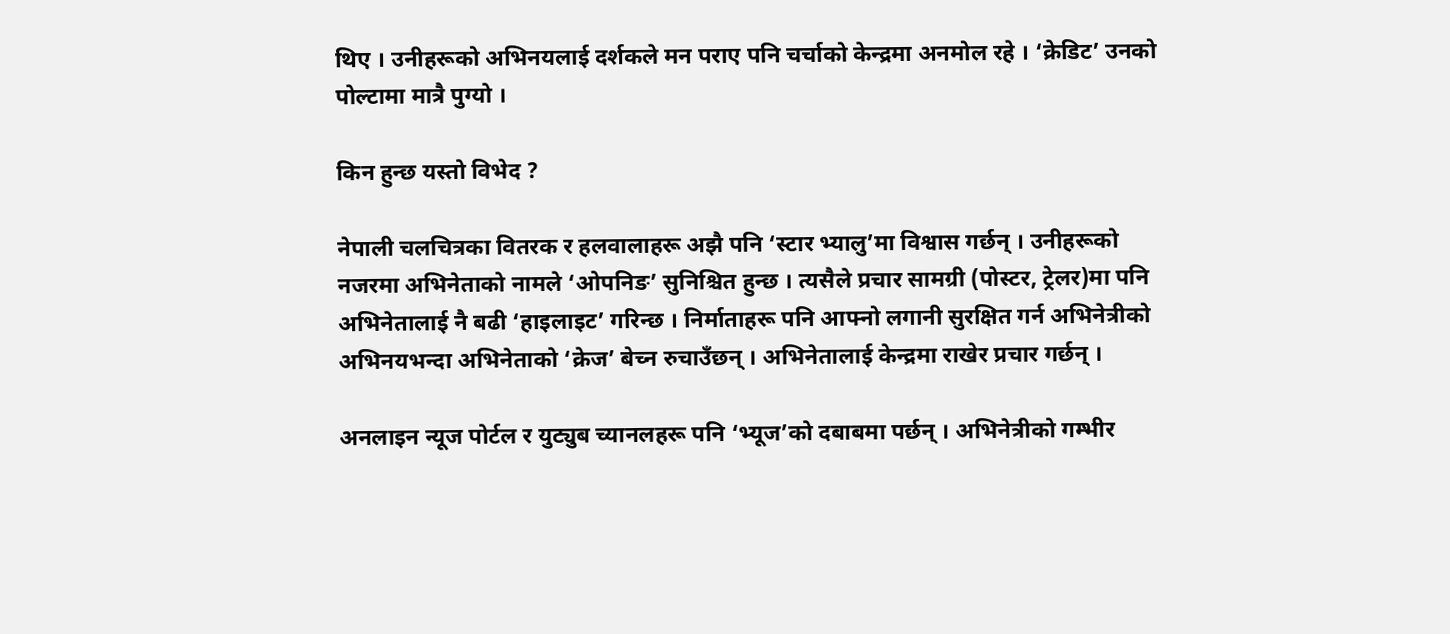थिए । उनीहरूको अभिनयलाई दर्शकले मन पराए पनि चर्चाको केन्द्रमा अनमोल रहे । ‘क्रेडिट’ उनको पोल्टामा मात्रै पुग्यो ।

किन हुन्छ यस्तो विभेद ?

नेपाली चलचित्रका वितरक र हलवालाहरू अझै पनि ‘स्टार भ्यालु’मा विश्वास गर्छन् । उनीहरूको नजरमा अभिनेताको नामले ‘ओपनिङ’ सुनिश्चित हुन्छ । त्यसैले प्रचार सामग्री (पोस्टर, ट्रेलर)मा पनि अभिनेतालाई नै बढी ‘हाइलाइट’ गरिन्छ । निर्माताहरू पनि आफ्नो लगानी सुरक्षित गर्न अभिनेत्रीको अभिनयभन्दा अभिनेताको ‘क्रेज’ बेच्न रुचाउँछन् । अभिनेतालाई केन्द्रमा राखेर प्रचार गर्छन् ।

अनलाइन न्यूज पोर्टल र युट्युब च्यानलहरू पनि ‘भ्यूज’को दबाबमा पर्छन् । अभिनेत्रीको गम्भीर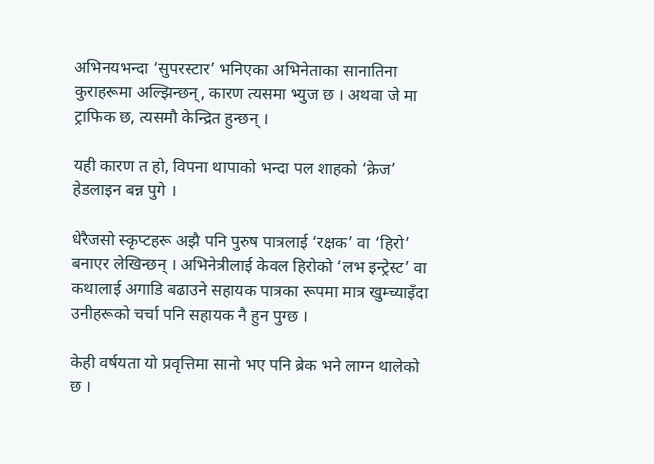अभिनयभन्दा ‘सुपरस्टार’ भनिएका अभिनेताका सानातिना कुराहरूमा अल्झिन्छन्, कारण त्यसमा भ्युज छ । अथवा जे मा ट्राफिक छ, त्यसमौ केन्द्रित हुन्छन् ।

यही कारण त हो, विपना थापाको भन्दा पल शाहको ‘क्रेज’ हेडलाइन बन्न पुगे ।

धेरैजसो स्कृप्टहरू अझै पनि पुरुष पात्रलाई ‘रक्षक’ वा ‘हिरो’ बनाएर लेखिन्छन् । अभिनेत्रीलाई केवल हिरोको ‘लभ इन्ट्रेस्ट’ वा कथालाई अगाडि बढाउने सहायक पात्रका रूपमा मात्र खुम्च्याइँदा उनीहरूको चर्चा पनि सहायक नै हुन पुग्छ ।

केही वर्षयता यो प्रवृत्तिमा सानो भए पनि ब्रेक भने लाग्न थालेको छ ।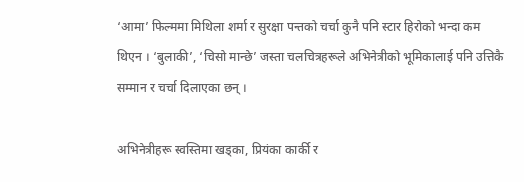‘आमा’ फिल्ममा मिथिला शर्मा र सुरक्षा पन्तको चर्चा कुनै पनि स्टार हिरोको भन्दा कम थिएन । ‘बुलाकी’, ‘चिसो मान्छे’ जस्ता चलचित्रहरूले अभिनेत्रीको भूमिकालाई पनि उत्तिकै सम्मान र चर्चा दिलाएका छन् ।

अभिनेत्रीहरू स्वस्तिमा खड्का, प्रियंका कार्की र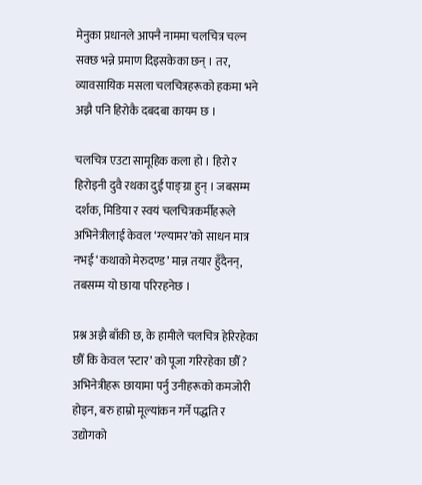मेनुका प्रधानले आफ्नै नाममा चलचित्र चल्न सक्छ भन्ने प्रमाण दिइसकेका छन् । तर, व्यावसायिक मसला चलचित्रहरूको हकमा भने अझै पनि हिरोकै दबदबा कायम छ ।

चलचित्र एउटा सामूहिक कला हो । हिरो र हिरोइनी दुवै रथका दुई पाङ्ग्रा हुन् । जबसम्म दर्शक, मिडिया र स्वयं चलचित्रकर्मीहरूले अभिनेत्रीलाई केवल ‘ग्ल्यामर’को साधन मात्र नभई ‘कथाको मेरुदण्ड’ मान्न तयार हुँदैनन्, तबसम्म यो छाया परिरहनेछ ।

प्रश्न अझै बाँकी छ, के हामीले चलचित्र हेरिरहेका छौँ कि केवल ‘स्टार’ को पूजा गरिरहेका छौँ ? अभिनेत्रीहरू छायामा पर्नु उनीहरूको कमजोरी होइन, बरु हाम्रो मूल्यांकन गर्ने पद्धति र उद्योगको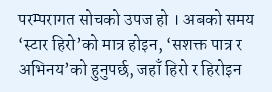परम्परागत सोचको उपज हो । अबको समय ‘स्टार हिरो’को मात्र होइन, ‘सशक्त पात्र र अभिनय’को हुनुपर्छ, जहाँ हिरो र हिरोइन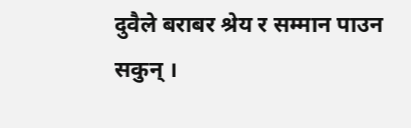दुवैले बराबर श्रेय र सम्मान पाउन सकुन् ।